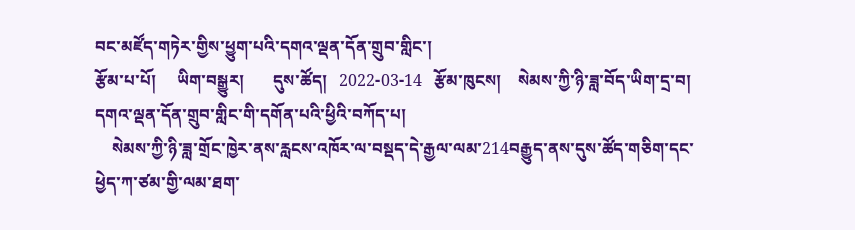བང་མཛོད་གཏེར་གྱིས་ཕྱུག་པའི་དགའ་ལྡན་དོན་གྲུབ་གླིང་།
རྩོམ་པ་པོ།     ཡིག་བསྒྱུར།       དུས་ཚོད།   2022-03-14   རྩོམ་ཁུངས།    སེམས་ཀྱི་ཉི་ཟླ་བོད་ཡིག་དྲ་བ།
དགའ་ལྡན་དོན་གྲུབ་གླིང་གི་དགོན་པའི་ཕྱིའི་བཀོད་པ།
    སེམས་ཀྱི་ཉི་ཟླ་གྲོང་ཁྱེར་ནས་རླངས་འཁོར་ལ་བསྡད་དེ་རྒྱལ་ལམ་214བརྒྱུད་ནས་དུས་ཚོད་གཅིག་དང་ཕྱེད་ཀ་ཙམ་གྱི་ལམ་ཐག་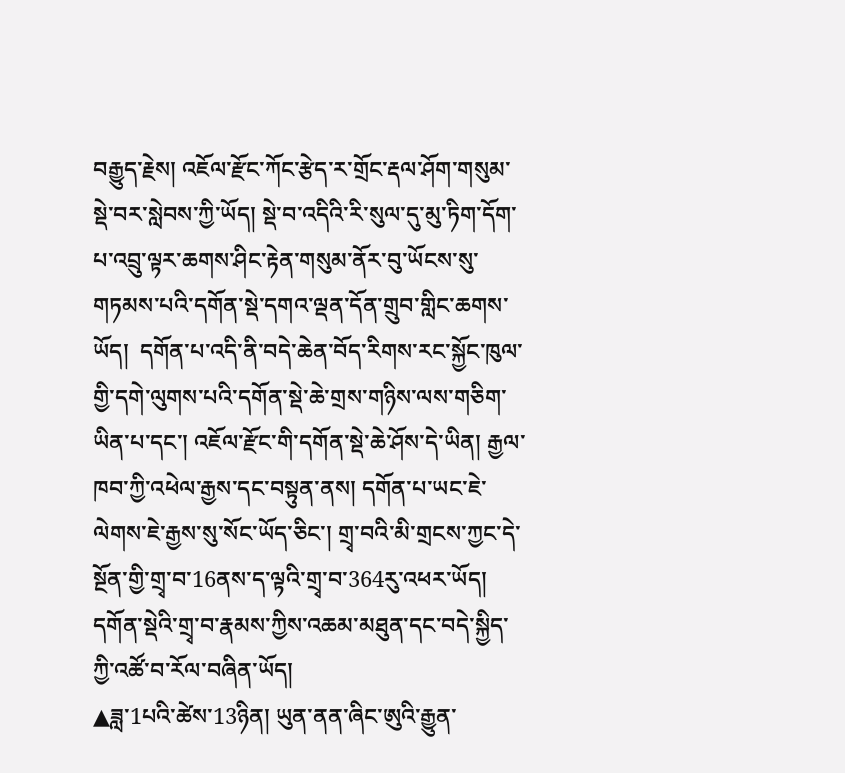བརྒྱུད་རྗེས། འཇོལ་རྫོང་ཀོང་རྩེད་ར་གྲོང་རྡལ་ཤོག་གསུམ་སྡེ་བར་སླེབས་ཀྱི་ཡོད། སྡེ་བ་འདིའི་རི་སུལ་དུ་མུ་ཏིག་དོག་པ་འབྲུ་ལྟར་ཆགས་ཤིང་རྟེན་གསུམ་ནོར་བུ་ཡོངས་སུ་གཏམས་པའི་དགོན་སྡེ་དགའ་ལྡན་དོན་གྲུབ་གླིང་ཆགས་ཡོད།  དགོན་པ་འདི་ནི་བདེ་ཆེན་བོད་རིགས་རང་སྐྱོང་ཁུལ་གྱི་དགེ་ལུགས་པའི་དགོན་སྡེ་ཆེ་གྲས་གཉིས་ལས་གཅིག་ཡིན་པ་དང་། འཇོལ་རྫོང་གི་དགོན་སྡེ་ཆེ་ཤོས་དེ་ཡིན། རྒྱལ་ཁབ་ཀྱི་འཕེལ་རྒྱས་དང་བསྟུན་ནས། དགོན་པ་ཡང་ཇེ་ལེགས་ཇེ་རྒྱས་སུ་སོང་ཡོད་ཅིང་། གྲྭ་བའི་མི་གྲངས་ཀྱང་དེ་སྔོན་གྱི་གྲྭ་བ་16ནས་ད་ལྟའི་གྲྭ་བ་364རུ་འཕར་ཡོད། དགོན་སྡེའི་གྲྭ་བ་རྣམས་ཀྱིས་འཆམ་མཐུན་དང་བདེ་སྐྱིད་ཀྱི་འཚོ་བ་རོལ་བཞིན་ཡོད།
▲ཟླ་1པའི་ཚེས་13ཉིན། ཡུན་ནན་ཞིང་ཨུའི་རྒྱུན་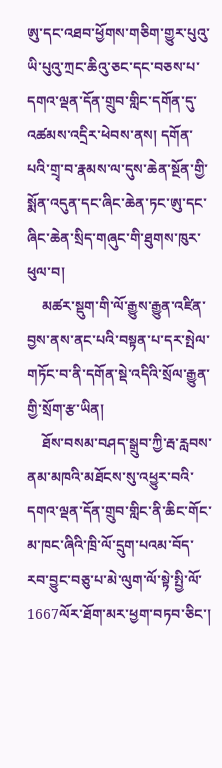ཨུ་དང་འཐབ་ཕྱོགས་གཅིག་གྱུར་པུའུ་ཡི་པུའུ་ཀྲང་ཆིའུ་ཅང་དང་བཅས་པ་དགའ་ལྡན་དོན་གྲུབ་གླིང་དགོན་དུ་འཚམས་འདྲིར་ཕེབས་ནས། དགོན་པའི་གྲྭ་བ་རྣམས་ལ་དུས་ཆེན་སྔོན་གྱི་སྨོན་འདུན་དང་ཞིང་ཆེན་ཏང་ཨུ་དང་ཞིང་ཆེན་སྲིད་གཞུང་གི་ཐུགས་ཁུར་ཕུལ་བ།
    མཚར་སྡུག་གི་ལོ་རྒྱུས་རྒྱུན་འཛིན་བྱས་ནས་ནང་པའི་བསྟན་པ་དར་སྤེལ་གཏོང་བ་ནི་དགོན་སྡེ་འདིའི་སྲོལ་རྒྱུན་གྱི་སྲོག་རྩ་ཡིན།
    ཐོས་བསམ་བཤད་སྒྲུབ་ཀྱི་རྦ་རླབས་ནམ་མཁའི་མཐོངས་སུ་འཕྱུར་བའི་དགའ་ལྡན་དོན་གྲུབ་གླིང་ནི་ཆིང་གོང་མ་ཁང་ཞིའི་ཁྲི་ལོ་དྲུག་པའམ་བོད་རབ་བྱུང་བཅུ་པ་མེ་ལུག་ལོ་སྟེ་སྤྱི་ལོ་1667ལོར་ཐོག་མར་ཕྱག་བཏབ་ཅིང་།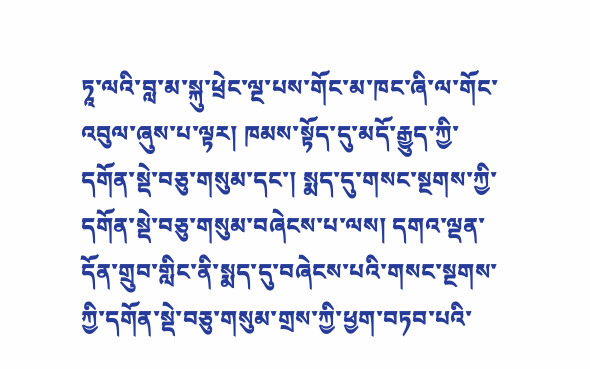ཏཱ་ལའི་བླ་མ་སྐུ་ཕྲེང་ལྔ་པས་གོང་མ་ཁང་ཞི་ལ་གོང་འབུལ་ཞུས་པ་ལྟར། ཁམས་སྟོད་དུ་མདོ་རྒྱུད་ཀྱི་དགོན་སྡེ་བཅུ་གསུམ་དང་། སྨད་དུ་གསང་སྔགས་ཀྱི་དགོན་སྡེ་བཅུ་གསུམ་བཞེངས་པ་ལས། དགའ་ལྡན་དོན་གྲུབ་གླིང་ནི་སྨད་དུ་བཞེངས་པའི་གསང་སྔགས་ཀྱི་དགོན་སྡེ་བཅུ་གསུམ་གྲས་ཀྱི་ཕྱག་བཏབ་པའི་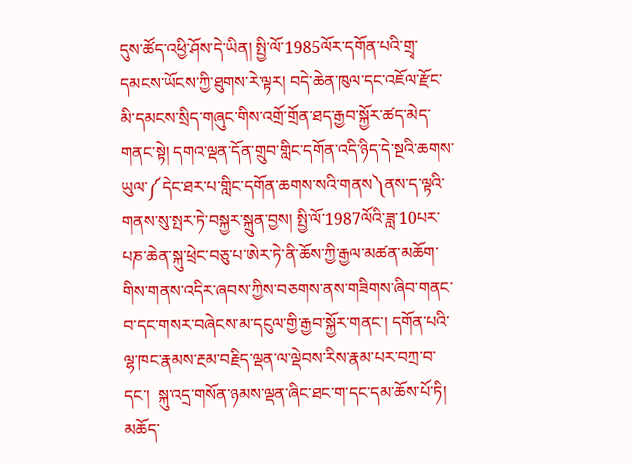དུས་ཚོད་འཕྱི་ཤོས་དེ་ཡིན། སྤྱི་ལོ་1985ལོར་དགོན་པའི་གྲྭ་དམངས་ཡོངས་ཀྱི་ཐུགས་རེ་ལྟར། བདེ་ཆེན་ཁུལ་དང་འཇོལ་རྫོང་མི་དམངས་སྲིད་གཞུང་གིས་འགྲོ་གྲོན་ཐད་རྒྱབ་སྐྱོར་ཚད་མེད་གནང་སྟེ། དགའ་ལྡན་དོན་གྲུབ་གླིང་དགོན་འདི་ཉིད་དེ་སྔའི་ཆགས་ཡུལ་༼དེང་ཐར་པ་གླིང་དགོན་ཆགས་སའི་གནས༽ནས་ད་ལྟའི་གནས་སུ་སྤར་ཏེ་བསྐྱར་སྐྲུན་བྱས། སྤྱི་ལོ་1987ལོའི་ཟླ་10པར་པཎ་ཆེན་སྐུ་ཕྲེང་བཅུ་པ་ཨེར་ཏེ་ནི་ཆོས་ཀྱི་རྒྱལ་མཚན་མཆོག་གིས་གནས་འདིར་ཞབས་ཀྱིས་བཅགས་ནས་གཟིགས་ཞིབ་གནང་བ་དང་གསར་བཞེངས་མ་དངུལ་གྱི་རྒྱབ་སྐྱོར་གནང་། དགོན་པའི་ལྷ་ཁང་རྣམས་རྔམ་བརྗིད་ལྡན་ལ་ལྡེབས་རིས་རྣམ་པར་བཀྲ་བ་དང་།  སྐུ་འདྲ་གསོན་ཉམས་ལྡན་ཞིང་ཐང་ག་དང་དམ་ཆོས་པོ་ཏི། མཆོད་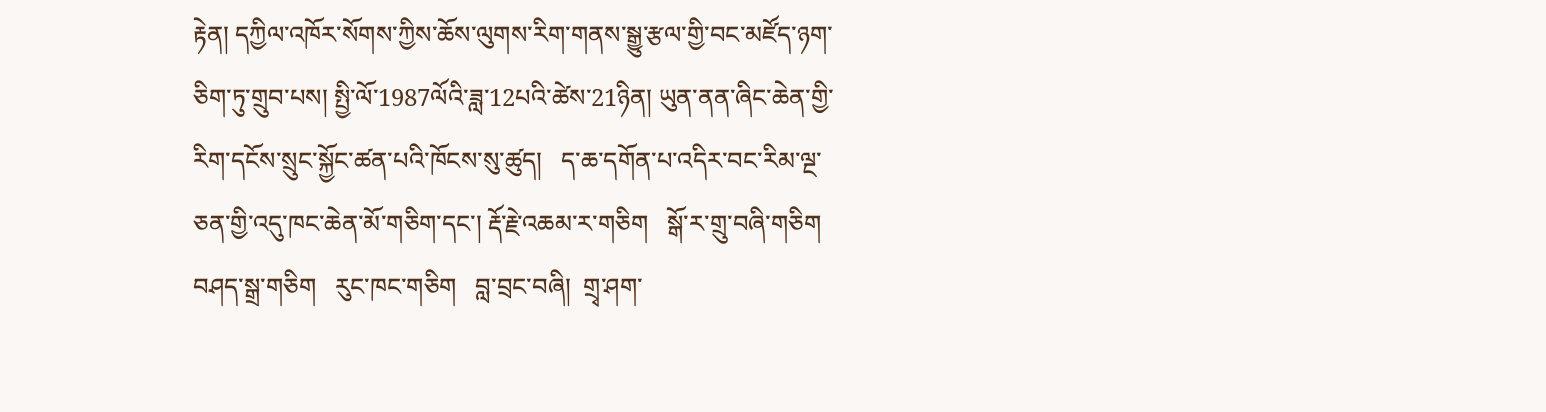རྟེན། དཀྱིལ་འཁོར་སོགས་ཀྱིས་ཆོས་ལུགས་རིག་གནས་སྒྱུ་རྩལ་གྱི་བང་མཛོད་ཉག་ཅིག་ཏུ་གྲུབ་པས། སྤྱི་ལོ་1987ལོའི་ཟླ་12པའི་ཚེས་21ཉིན། ཡུན་ནན་ཞིང་ཆེན་གྱི་རིག་དངོས་སྲུང་སྐྱོང་ཚན་པའི་ཁོངས་སུ་ཚུད།   ད་ཆ་དགོན་པ་འདིར་བང་རིམ་ལྔ་ཅན་གྱི་འདུ་ཁང་ཆེན་མོ་གཅིག་དང་། རྡོ་རྗེ་འཆམ་ར་གཅིག   སྒོ་ར་གྲུ་བཞི་གཅིག   བཤད་སྒྲ་གཅིག   རུང་ཁང་གཅིག   བླ་བྲང་བཞི།  གྲྭ་ཤག་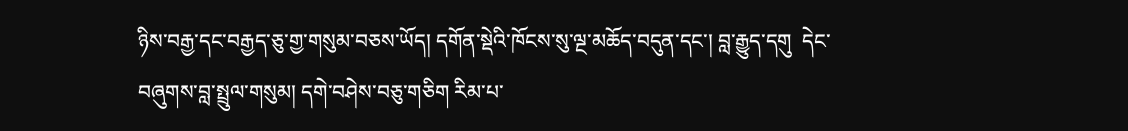ཉིས་བརྒྱ་དང་བརྒྱད་ཅུ་གྱ་གསུམ་བཅས་ཡོད། དགོན་སྡེའི་ཁོངས་སུ་ལྔ་མཆོད་བདུན་དང་། བླ་རྒྱུད་དགུ  དེང་བཞུགས་བླ་སྤྲུལ་གསུམ། དགེ་བཤེས་བཅུ་གཅིག རིམ་པ་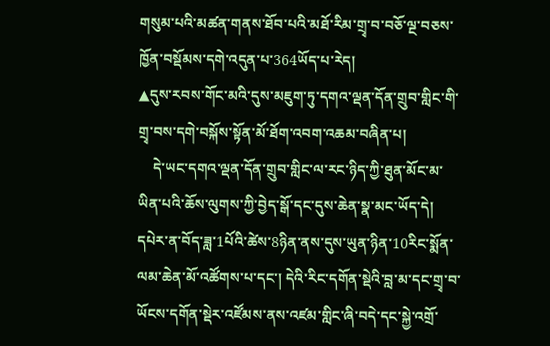གསུམ་པའི་མཚན་གནས་ཐོབ་པའི་མཐོ་རིམ་གྲྭ་བ་བཅོ་ལྔ་བཅས་ཁྱོན་བསྡོམས་དགེ་འདུན་པ་364ཡོད་པ་རེད།
▲དུས་རབས་གོང་མའི་དུས་མཇུག་ཏུ་དགའ་ལྡན་དོན་གྲུབ་གླིང་གི་གྲྭ་བས་དགེ་བསྐོས་སྟོན་མོ་ཐོག་འབག་འཆམ་བཞིན་པ།
    དེ་ཡང་དགའ་ལྡན་དོན་གྲུབ་གླིང་ལ་རང་ཉིད་ཀྱི་ཐུན་མོང་མ་ཡིན་པའི་ཆོས་ལུགས་ཀྱི་བྱེད་སྒོ་དང་དུས་ཆེན་སྣ་མང་ཡོད་དེ། དཔེར་ན་བོད་ཟླ་1པོའི་ཚེས་8ཉིན་ནས་དུས་ཡུན་ཉིན་10རིང་སྨོན་ལམ་ཆེན་མོ་འཚོགས་པ་དང་། དེའི་རིང་དགོན་སྡེའི་བླ་མ་དང་གྲྭ་བ་ཡོངས་དགོན་སྡེར་འཛོམས་ནས་འཛམ་གླིང་ཞི་བདེ་དང་སྐྱེ་འགྲོ་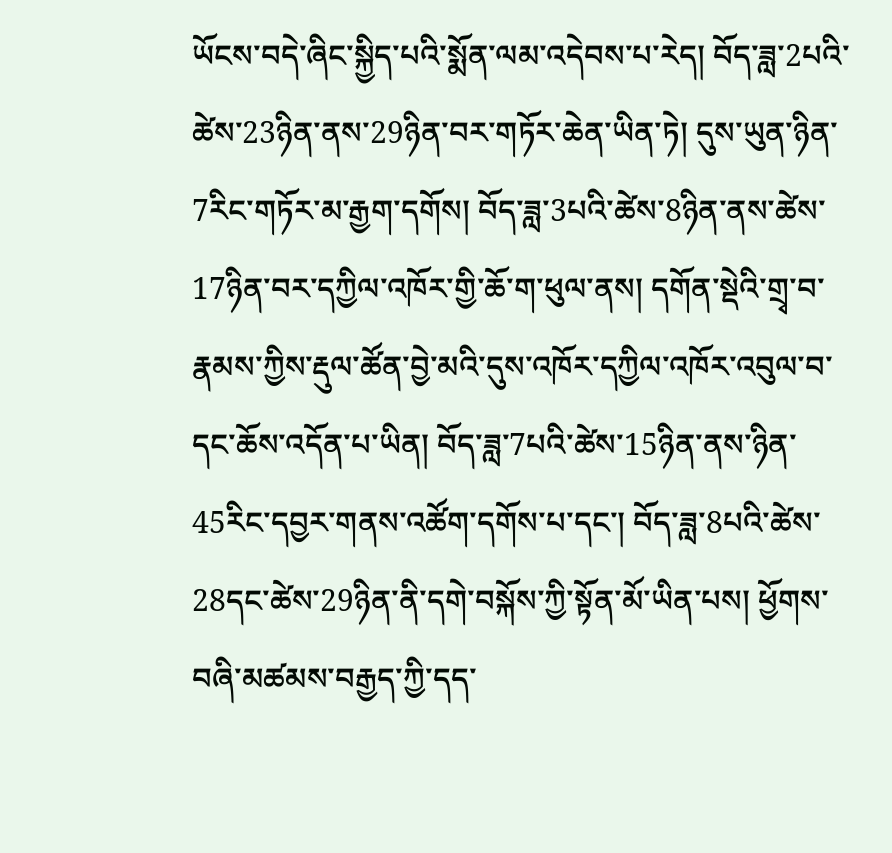ཡོངས་བདེ་ཞིང་སྐྱིད་པའི་སྨོན་ལམ་འདེབས་པ་རེད། བོད་ཟླ་2པའི་ཚེས་23ཉིན་ནས་29ཉིན་བར་གཏོར་ཆེན་ཡིན་ཏེ། དུས་ཡུན་ཉིན་7རིང་གཏོར་མ་རྒྱག་དགོས། བོད་ཟླ་3པའི་ཚེས་8ཉིན་ནས་ཚེས་17ཉིན་བར་དཀྱིལ་འཁོར་གྱི་ཆོ་ག་ཕུལ་ནས། དགོན་སྡེའི་གྲྭ་བ་རྣམས་ཀྱིས་རྡུལ་ཚོན་བྱེ་མའི་དུས་འཁོར་དཀྱིལ་འཁོར་འབུལ་བ་དང་ཆོས་འདོན་པ་ཡིན། བོད་ཟླ་7པའི་ཚེས་15ཉིན་ནས་ཉིན་45རིང་དབྱར་གནས་འཚོག་དགོས་པ་དང་། བོད་ཟླ་8པའི་ཚེས་28དང་ཚེས་29ཉིན་ནི་དགེ་བསྐོས་ཀྱི་སྟོན་མོ་ཡིན་པས། ཕྱོགས་བཞི་མཚམས་བརྒྱད་ཀྱི་དད་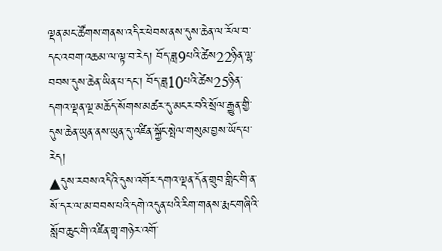ལྡན་མང་ཚོགས་གནས་འདིར་ཕེབས་ནས་དུས་ཆེན་ལ་རོལ་བ་དང་འབག་འཆམ་ལ་ལྟ་བ་རེད། བོད་ཟླ9པའི་ཚེས22ཉིན་ལྷ་བབས་དུས་ཆེན་ཡིན་པ་དང་། བོད་ཟླ10པའི་ཚེས25ཉིན་དགའ་ལྡན་ལྔ་མཆོད་སོགས་མཚར་དུ་མངར་བའི་སྲོལ་རྒྱུན་གྱི་དུས་ཆེན་ཡུན་ནས་ཡུན་དུ་འཛིན་སྐྱོང་སྤེལ་གསུམ་བྱས་ཡོད་པ་རེད།
▲དུས་རབས་འདིའི་དུས་འགོར་དགའ་ལྡན་དོན་གྲུབ་གླིང་གི་ན་སོ་དར་ལ་མ་བབས་པའི་དགེ་འདུན་པའི་རིག་གནས་རྨང་གཞིའི་སློབ་ཆུང་གི་འཛིན་གྲྭ་གཉེར་འགོ་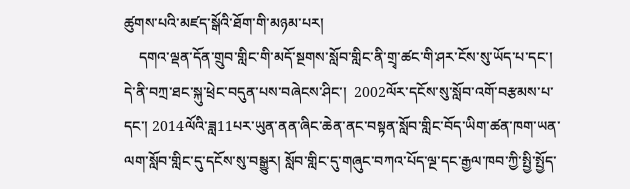ཚུགས་པའི་མཛད་སྒོའི་ཐོག་གི་མཉམ་པར།
    དགའ་ལྡན་དོན་གྲུབ་གླིང་གི་མདོ་སྔགས་སློབ་གླིང་ནི་གྲྭ་ཚང་གི་ཤར་ངོས་སུ་ཡོད་པ་དང་། དེ་ནི་བཀྲ་ཐང་སྐུ་ཕྲེང་བདུན་པས་བཞེངས་ཤིང་།  2002ལོར་དངོས་སུ་སློབ་འགོ་བརྩམས་པ་དང་། 2014ལོའི་ཟླ11པར་ཡུན་ནན་ཞིང་ཆེན་ནང་བསྟན་སློབ་གླིང་བོད་ཡིག་ཚན་ཁག་ཡན་ལག་སློབ་གླིང་དུ་དངོས་སུ་བསྒྱུར། སློབ་གླིང་དུ་གཞུང་བཀའ་པོད་ལྔ་དང་རྒྱལ་ཁབ་ཀྱི་སྤྱི་སྤྱོད་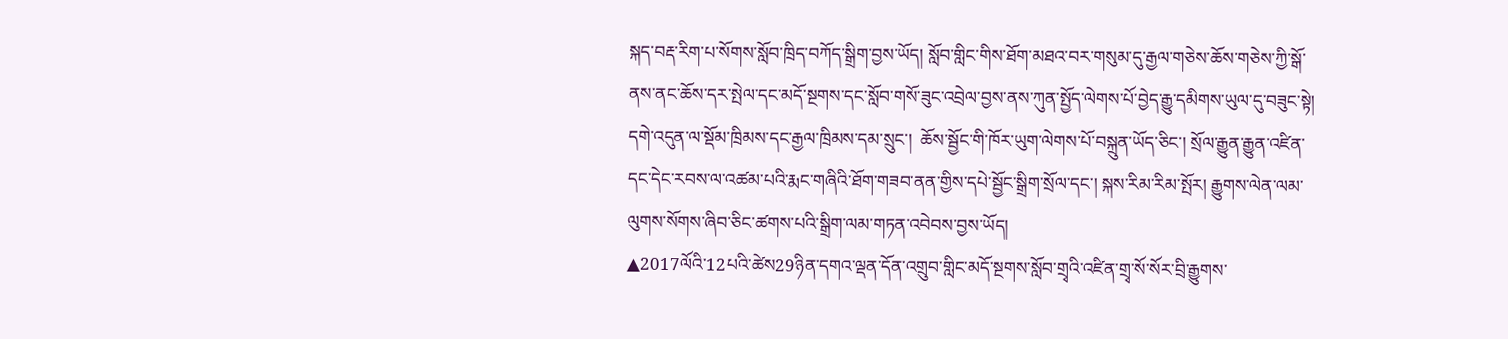སྐད་བརྡ་རིག་པ་སོགས་སློབ་ཁྲིད་བཀོད་སྒྲིག་བྱས་ཡོད། སློབ་གླིང་གིས་ཐོག་མཐའ་བར་གསུམ་དུ་རྒྱལ་གཅེས་ཆོས་གཅེས་ཀྱི་སྒོ་ནས་ནང་ཆོས་དར་སྤེལ་དང་མདོ་སྔགས་དང་སློབ་གསོ་ཟུང་འབྲེལ་བྱས་ནས་ཀུན་སྤྱོད་ལེགས་པོ་བྱེད་རྒྱུ་དམིགས་ཡུལ་དུ་བཟུང་སྟེ། དགེ་འདུན་ལ་སྡོམ་ཁྲིམས་དང་རྒྱལ་ཁྲིམས་དམ་སྲུང་།  ཆོས་སྦྱོང་གི་ཁོར་ཡུག་ལེགས་པོ་བསྐྲུན་ཡོད་ཅིང་། སྲོལ་རྒྱུན་རྒྱུན་འཛིན་དང་དེང་རབས་ལ་འཚམ་པའི་རྨང་གཞིའི་ཐོག་གཟབ་ནན་གྱིས་དཔེ་སྦྱོང་སྒྲིག་སྲོལ་དང་། སྐས་རིམ་རིམ་སྤོར། རྒྱུགས་ལེན་ལམ་ལུགས་སོགས་ཞིབ་ཅིང་ཚགས་པའི་སྒྲིག་ལམ་གཏན་འབེབས་བྱས་ཡོད།
▲2017ལོའི་12པའི་ཚེས29ཉིན་དགའ་ལྡན་དོན་འགྲུབ་གླིང་མདོ་སྔགས་སློབ་གྲྭའི་འཛིན་གྲྭ་སོ་སོར་བྲི་རྒྱུགས་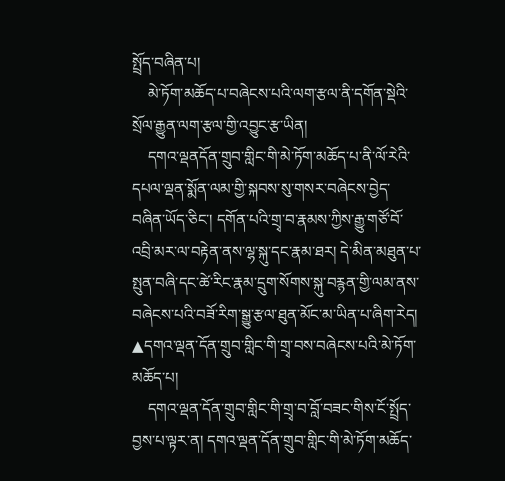སྤྲོད་བཞིན་པ།
    མེ་ཏོག་མཆོད་པ་བཞེངས་པའི་ལག་རྩལ་ནི་དགོན་སྡེའི་སྲོལ་རྒྱུན་ལག་རྩལ་གྱི་འབྱུང་རྩ་ཡིན།
    དགའ་ལྡནདོན་གྲུབ་གླིང་གི་མེ་ཏོག་མཆོད་པ་ནི་ལོ་རེའི་དཔལ་ལྡན་སྨོན་ལམ་གྱི་སྐབས་སུ་གསར་བཞེངས་བྱེད་བཞིན་ཡོད་ཅིང་། དགོན་པའི་གྲྭ་བ་རྣམས་ཀྱིས་རྒྱུ་གཙོ་བོ་འབྲི་མར་ལ་བརྟེན་ནས་ལྷ་སྐུ་དང་རྣམ་ཐར། དེ་མིན་མཐུན་པ་སྤུན་བཞི་དང་ཚེ་རིང་རྣམ་དྲུག་སོགས་སྐུ་བརྙན་གྱི་ལམ་ནས་བཞེངས་པའི་བཟོ་རིག་སྒྱུ་རྩལ་ཐུན་མོང་མ་ཡིན་པ་ཞིག་རེད།
▲དགའ་ལྡན་དོན་གྲུབ་གླིང་གི་གྲྭ་བས་བཞེངས་པའི་མེ་ཏོག་མཆོད་པ།
    དགའ་ལྡན་དོན་གྲུབ་གླིང་གི་གྲྭ་བ་བློ་བཟང་གིས་ངོ་སྤྲོད་བྱས་པ་ལྟར་ན། དགའ་ལྡན་དོན་གྲུབ་གླིང་གི་མེ་ཏོག་མཆོད་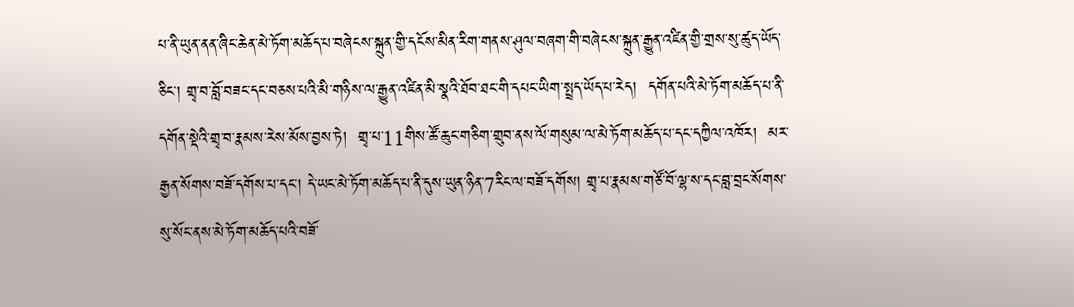པ་ནི་ཡུན་ནན་ཞིང་ཆེན་མེ་ཏོག་མཆོད་པ་བཞེངས་སྐྲུན་གྱི་དངོས་མིན་རིག་གནས་ཤུལ་བཞག་གི་བཞེངས་སྐྲུན་རྒྱུན་འཛིན་གྱི་གྲས་སུ་ཚུད་ཡོད་ཅིང་། གྲྭ་བ་བློ་བཟང་དང་བཅས་པའི་མི་གཉིས་ལ་རྒྱུན་འཛིན་མི་སྣའི་ཐོབ་ཐང་གི་དཔང་ཡིག་སྤྲད་ཡོད་པ་རེད།  དགོན་པའི་མེ་ཏོག་མཆོད་པ་ནི་དགོན་སྡེའི་གྲྭ་བ་རྣམས་རེས་མོས་བྱས་ཏེ།  གྲྭ་པ་11གིས་ཚོ་ཆུང་གཅིག་གྲུབ་ནས་ལོ་གསུམ་ལ་མེ་ཏོག་མཆོད་པ་དང་དཀྱིལ་འཁོར།  མར་རྒྱན་སོགས་བཟོ་དགོས་པ་དང་། དེ་ཡང་མེ་ཏོག་མཆོད་པ་ནི་དུས་ཡུན་ཉིན་7རིང་ལ་བཟོ་དགོས། གྲྭ་པ་རྣམས་གཙོ་བོ་ལྷ་ས་དང་བླ་བྲང་སོགས་སུ་སོང་ནས་མེ་ཏོག་མཆོད་པའི་བཟོ་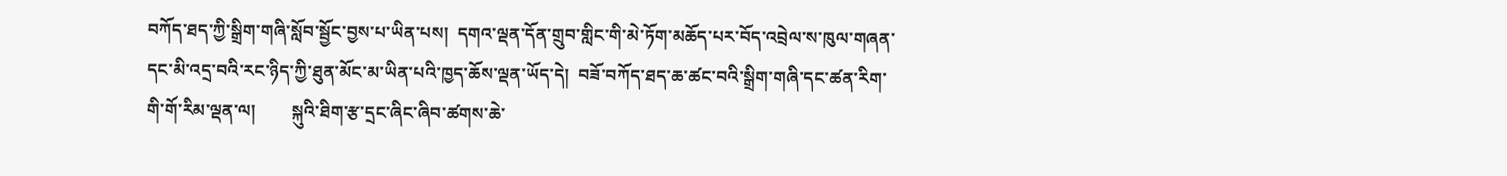བཀོད་ཐད་ཀྱི་སྒྲིག་གཞི་སློབ་སྦྱོང་བྱས་པ་ཡིན་པས།  དགའ་ལྡན་དོན་གྲུབ་གླིང་གི་མེ་ཏོག་མཆོད་པར་བོད་འབྲེལ་ས་ཁུལ་གཞན་དང་མི་འདྲ་བའི་རང་ཉིད་ཀྱི་ཐུན་མོང་མ་ཡིན་པའི་ཁྱད་ཆོས་ལྡན་ཡོད་དེ།  བཟོ་བཀོད་ཐད་ཆ་ཚང་བའི་སྒྲིག་གཞི་དང་ཚན་རིག་གི་གོ་རིམ་ལྡན་ལ།        སྐུའི་ཐིག་རྩ་དྲང་ཞིང་ཞིབ་ཚགས་ཆེ་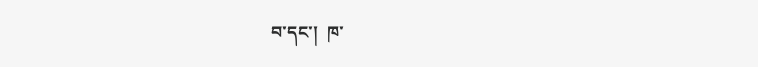བ་དང་།  ཁ་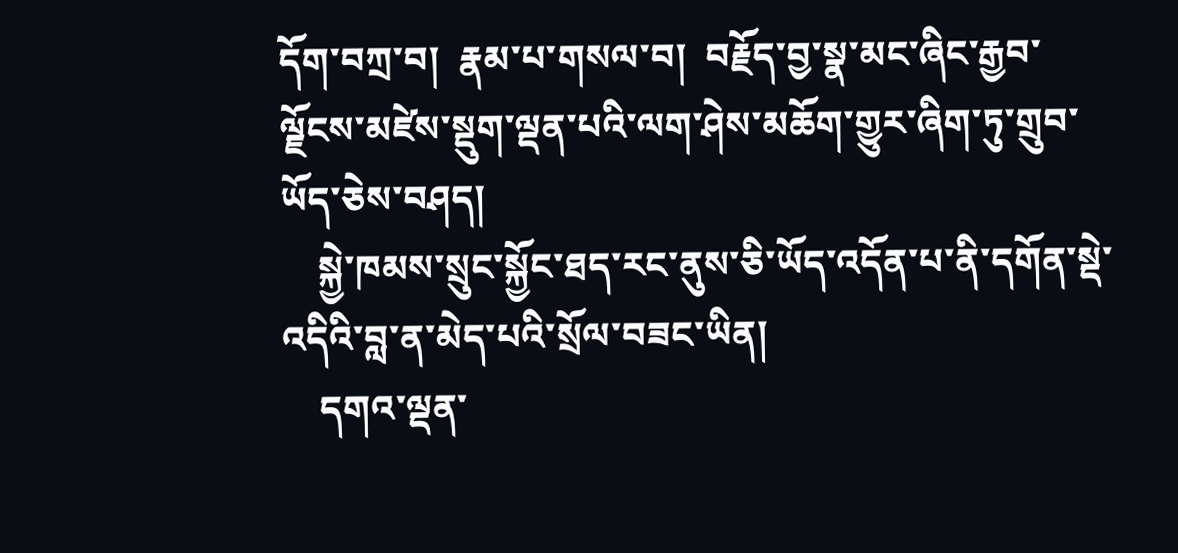དོག་བཀྲ་བ།  རྣམ་པ་གསལ་བ།  བརྗོད་བྱ་སྣ་མང་ཞིང་རྒྱབ་ལྗོངས་མཛེས་སྡུག་ལྡན་པའི་ལག་ཤེས་མཆོག་གྱུར་ཞིག་ཏུ་གྲུབ་ཡོད་ཅེས་བཤད།
    སྐྱེ་ཁམས་སྲུང་སྐྱོང་ཐད་རང་ནུས་ཅི་ཡོད་འདོན་པ་ནི་དགོན་སྡེ་འདིའི་བླ་ན་མེད་པའི་སྲོལ་བཟང་ཡིན།
    དགའ་ལྡན་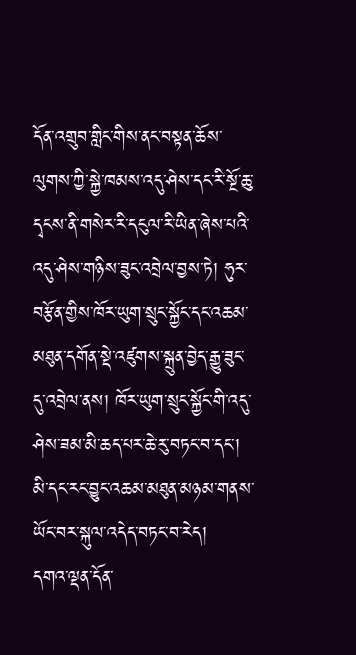དོན་འགྲུབ་གླིང་གིས་ནང་བསྟན་ཆོས་ལུགས་ཀྱི་སྐྱེ་ཁམས་འདུ་ཤེས་དང་རི་སྔོ་ཆུ་དྭངས་ནི་གསེར་རི་དངུལ་རི་ཡིན་ཞེས་པའི་འདུ་ཤེས་གཉིས་ཟུང་འབྲེལ་བྱས་ཏེ། ཧུར་བརྩོན་གྱིས་ཁོར་ཡུག་སྲུང་སྐྱོང་དང་འཆམ་མཐུན་དགོན་སྡེ་འཛུགས་སྐྲུན་བྱེད་རྒྱུ་ཟུང་དུ་འབྲེལ་ནས། ཁོར་ཡུག་སྲུང་སྐྱོང་གི་འདུ་ཤེས་ཟམ་མི་ཆད་པར་ཆེ་རུ་བཏང་བ་དང་།  མི་དང་རང་བྱུང་འཆམ་མཐུན་མཉམ་གནས་ཡོང་བར་སྐུལ་འདེད་བཏང་བ་རེད།
དགའ་ལྡན་དོན་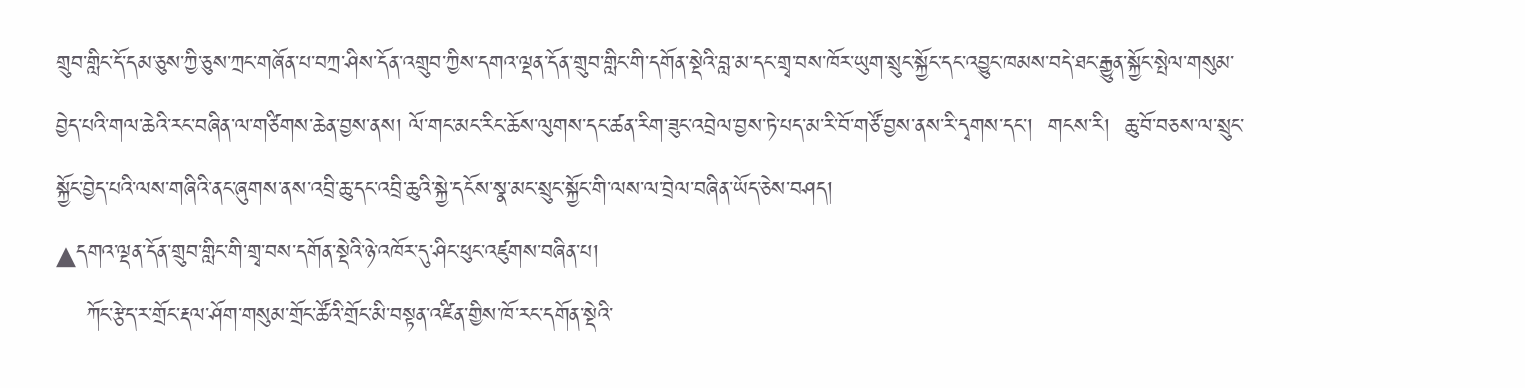གྲུབ་གླིང་དོ་དམ་ཅུས་ཀྱི་ཅུས་ཀྲང་གཞོན་པ་བཀྲ་ཤིས་དོན་འགྲུབ་ཀྱིས་དགའ་ལྡན་དོན་གྲུབ་གླིང་གི་དགོན་སྡེའི་བླ་མ་དང་གྲྭ་བས་ཁོར་ཡུག་སྲུང་སྐྱོང་དང་འབྱུང་ཁམས་བདེ་ཐང་རྒྱུན་སྐྱོང་སྤེལ་གསུམ་བྱེད་པའི་གལ་ཆེའི་རང་བཞིན་ལ་གཙིགས་ཆེན་བྱས་ནས། ལོ་གང་མང་རིང་ཆོས་ལུགས་དང་ཚན་རིག་ཟུང་འབྲེལ་བྱས་ཏེ་པད་མ་རི་བོ་གཙོ་བྱས་ནས་རི་དྭགས་དང་།  གངས་རི།  ཆུ་བོ་བཅས་ལ་སྲུང་སྐྱོང་བྱེད་པའི་ལས་གཞིའི་ནང་ཞུགས་ནས་འབྲི་ཆུ་དང་འབྲི་ཆུའི་སྐྱེ་དངོས་སྣ་མང་སྲུང་སྐྱོང་གི་ལས་ལ་བྲེལ་བཞིན་ཡོད་ཅེས་བཤད།
▲དགའ་ལྡན་དོན་གྲུབ་གླིང་གི་གྲྭ་བས་དགོན་སྡེའི་ཉེ་འཁོར་དུ་ཤིང་ཕུང་འཛུགས་བཞིན་པ།
    ཀོང་རྩེད་ར་གྲོང་རྡལ་ཤོག་གསུམ་གྲོང་ཚོའི་གྲོང་མི་བསྟན་འཛིན་གྱིས་ཁོ་རང་དགོན་སྡེའི་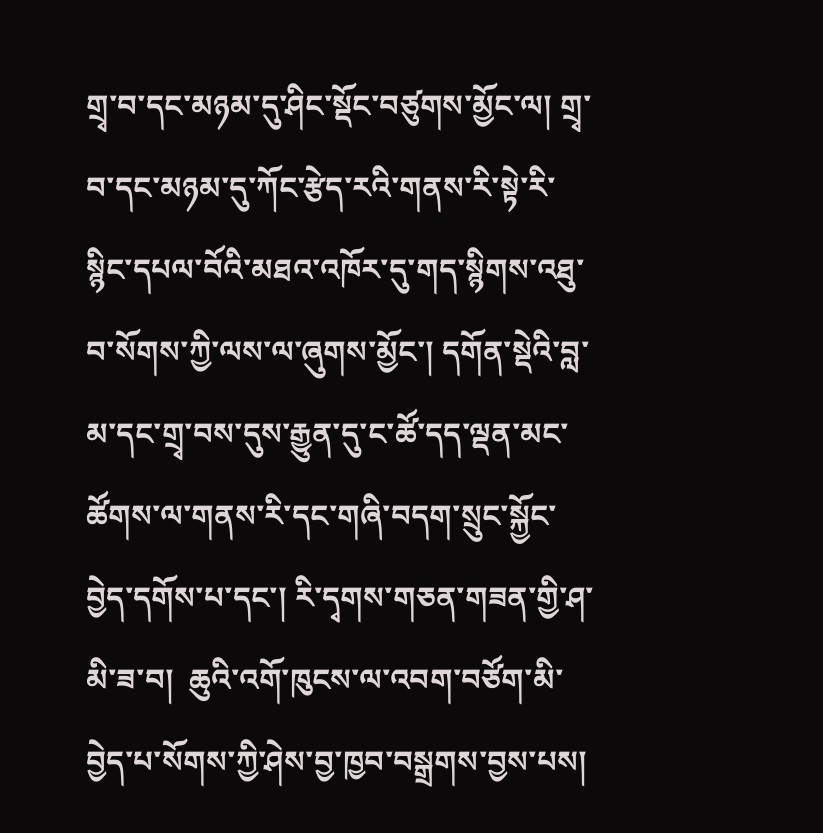གྲྭ་བ་དང་མཉམ་དུ་ཤིང་སྡོང་བཙུགས་མྱོང་ལ། གྲྭ་བ་དང་མཉམ་དུ་ཀོང་རྩེད་རའི་གནས་རི་སྟེ་རི་སྙིང་དཔལ་བོའི་མཐའ་འཁོར་དུ་གད་སྙིགས་འཐུ་བ་སོགས་ཀྱི་ལས་ལ་ཞུགས་མྱོང་། དགོན་སྡེའི་བླ་མ་དང་གྲྭ་བས་དུས་རྒྱུན་དུ་ང་ཚོ་དད་ལྡན་མང་ཚོགས་ལ་གནས་རི་དང་གཞི་བདག་སྲུང་སྐྱོང་བྱེད་དགོས་པ་དང་། རི་དྭགས་གཅན་གཟན་གྱི་ཤ་མི་ཟ་བ།  ཆུའི་འགོ་ཁུངས་ལ་འབག་བཙོག་མི་བྱེད་པ་སོགས་ཀྱི་ཤེས་བྱ་ཁྱབ་བསྒྲགས་བྱས་པས།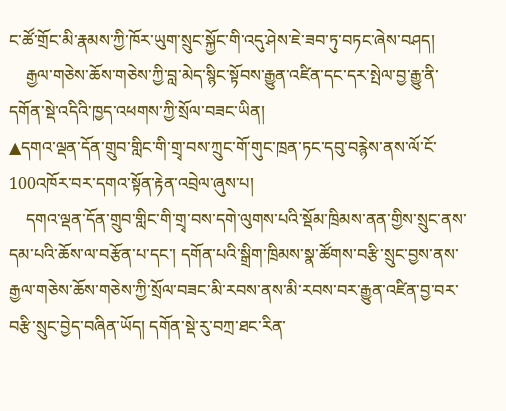ང་ཚོ་གྲོང་མི་རྣམས་ཀྱི་ཁོར་ཡུག་སྲུང་སྐྱོང་གི་འདུ་ཤེས་ཇེ་ཟབ་ཏུ་བཏང་ཞེས་བཤད།
    རྒྱལ་གཅེས་ཆོས་གཅེས་ཀྱི་བླ་མེད་སྙིང་སྟོབས་རྒྱུན་འཛིན་དང་དར་སྤེལ་བྱ་རྒྱུ་ནི་དགོན་སྡེ་འདིའི་ཁྱད་འཕགས་ཀྱི་སྲོལ་བཟང་ཡིན།
▲དགའ་ལྡན་དོན་གྲུབ་གླིང་གི་གྲྭ་བས་ཀྲུང་གོ་གུང་ཁྲན་ཏང་དབུ་བརྙེས་ནས་ལོ་ངོ་100འཁོར་བར་དགའ་སྟོན་རྟེན་འབྲེལ་ཞུས་པ།
    དགའ་ལྡན་དོན་གྲུབ་གླིང་གི་གྲྭ་བས་དགེ་ལུགས་པའི་སྡོམ་ཁྲིམས་ནན་གྱིས་སྲུང་ནས་དམ་པའི་ཆོས་ལ་བརྩོན་པ་དང་། དགོན་པའི་སྒྲིག་ཁྲིམས་སྣ་ཚོགས་བརྩི་སྲུང་བྱས་ནས་རྒྱལ་གཅེས་ཆོས་གཅེས་ཀྱི་སྲོལ་བཟང་མི་རབས་ནས་མི་རབས་བར་རྒྱུན་འཛིན་བྱ་བར་བརྩི་སྲུང་བྱེད་བཞིན་ཡོད། དགོན་སྡེ་རུ་བཀྲ་ཐང་རིན་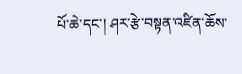པོ་ཆེ་དང་། ཤར་རྩེ་བསྟན་འཛིན་ཆོས་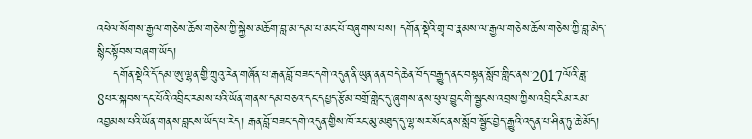འཕེལ་སོགས་རྒྱལ་གཅེས་ཆོས་གཅེས་ཀྱི་སྐྱེས་མཆོག་བླ་མ་དམ་པ་མང་པོ་བཞུགས་པས། དགོན་སྡེའི་གྲྭ་བ་རྣམས་ལ་རྒྱལ་གཅེས་ཆོས་གཅེས་ཀྱི་བླ་མེད་སྙིང་སྟོབས་བཞག་ཡོད།
    དགོན་སྡེའི་དོ་དམ་ཨུ་ལྷན་གྱི་ཀྲུའུ་རེན་གཞོན་པ་རྒན་བློ་བཟང་དགེ་འདུན་ནི་ཡུན་ནན་བདེ་ཆེན་བོད་བརྒྱུད་ནང་བསྟན་སློབ་གླིང་ནས་2017ལོའི་ཟླ་8པར་སྐབས་དང་པོའི་འབྲིང་རམས་པའི་ཡོན་གནས་དམ་བཅའ་དང་དཔྱད་རྩོམ་བགྲོ་གླེང་དུ་ཞུགས་ནས་ཕུལ་བྱུང་གི་སྦྱངས་འབྲས་ཀྱིས་འབྲིང་རིམ་རམ་འབྱམས་པའི་ཡོན་གནས་བླངས་ཡོད་པ་རེད། རྒན་བློ་བཟང་དགེ་འདུན་གྱིས་ཁོ་རང་མུ་མཐུད་དུ་ལྷ་སར་སོང་ནས་སློབ་སྦྱོང་བྱེད་རྒྱུའི་འདུན་པ་ཤིན་ཏུ་ཆེ་མོད།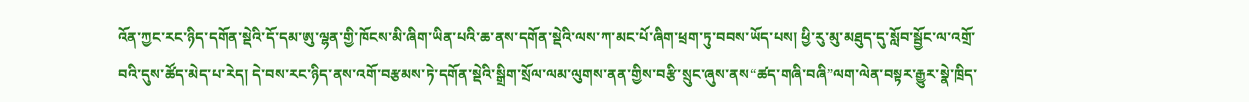འོན་ཀྱང་རང་ཉིད་དགོན་སྡེའི་དོ་དམ་ཨུ་ལྷན་གྱི་ཁོངས་མི་ཞིག་ཡིན་པའི་ཆ་ནས་དགོན་སྡེའི་ལས་ཀ་མང་པོ་ཞིག་ཕྲག་ཏུ་བབས་ཡོད་པས། ཕྱི་རུ་མུ་མཐུད་དུ་སློབ་སྦྱོང་ལ་འགྲོ་བའི་དུས་ཚོད་མེད་པ་རེད། དེ་བས་རང་ཉིད་ནས་འགོ་བརྩམས་ཏེ་དགོན་སྡེའི་སྒྲིག་སྲོལ་ལམ་ལུགས་ནན་གྱིས་བརྩི་སྲུང་ཞུས་ནས“ཚད་གཞི་བཞི”ལག་ལེན་བསྟར་རྒྱུར་སྣེ་ཁྲིད་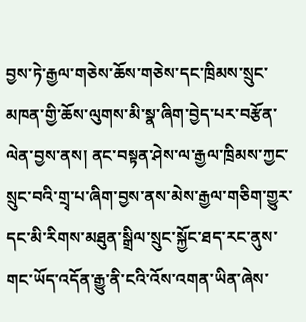བྱས་ཏེ་རྒྱལ་གཅེས་ཆོས་གཅེས་དང་ཁྲིམས་སྲུང་མཁན་གྱི་ཆོས་ལུགས་མི་སྣ་ཞིག་བྱེད་པར་བརྩོན་ལེན་བྱས་ནས། ནང་བསྟན་ཤེས་ལ་རྒྱལ་ཁྲིམས་ཀྱང་སྲུང་བའི་གྲྭ་པ་ཞིག་བྱས་ནས་མེས་རྒྱལ་གཅིག་གྱུར་དང་མི་རིགས་མཐུན་སྒྲིལ་སྲུང་སྐྱོང་ཐད་རང་ནུས་གང་ཡོད་འདོན་རྒྱུ་ནི་ངའི་འོས་འགན་ཡིན་ཞེས་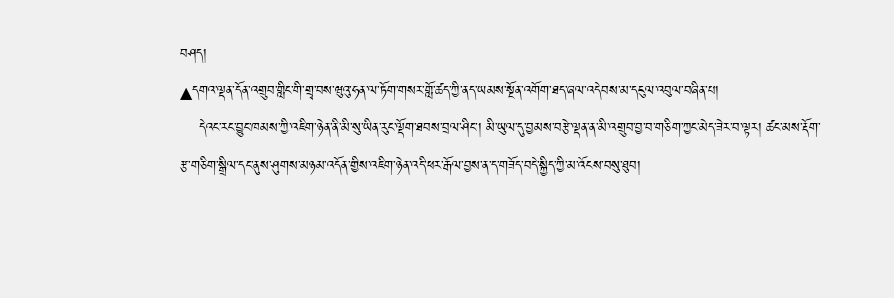བཤད།
▲དགའ་ལྡན་དོན་འགྲུབ་གླིང་གི་གྲྭ་བས་ཝུའུ་ཧན་ལ་ཏོག་གསར་གློ་ཚད་ཀྱི་ནད་ཡམས་སྔོན་འགོག་ཐད་ཞལ་འདེབས་མ་དངུལ་འབུལ་བཞིན་པ།
    དེའང་རང་བྱུང་ཁམས་ཀྱི་འཇིག་ཉེན་ནི་མི་སུ་ཡིན་རུང་ལྡོག་ཐབས་བྲལ་ཤིང་། མི་ཡུལ་དུ་བྱམས་བརྩེ་ལྡན་ན་མི་འགྲུབ་བྱ་བ་གཅིག་ཀྱང་མེད་ཟེར་བ་ལྟར། ཚང་མས་རྡོག་རྩ་གཅིག་སྒྲིལ་དང་ནུས་ཤུགས་མཉམ་འདོན་གྱིས་འཇིག་ཉེན་འདི་ཕར་རྒོལ་བྱས་ན་ད་གཟོད་བདེ་སྐྱིད་ཀྱི་མ་འོངས་བསུ་ཐུབ།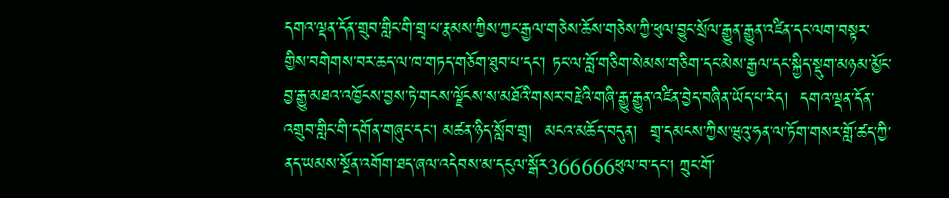དགའ་ལྡན་དོན་གྲུབ་གླིང་གི་གྲྭ་པ་རྣམས་ཀྱིས་ཀྱང་རྒྱལ་གཅེས་ཆོས་གཅེས་ཀྱི་ཕུལ་བྱུང་སྲོལ་རྒྱུན་རྒྱུན་འཛིན་དང་ལག་བསྟར་གྱིས་བགེགས་བར་ཆད་ལ་ཁ་གཏད་གཅོག་ཐུབ་པ་དང་། ཏང་ལ་བློ་གཅིག་སེམས་གཅིག་དང་མེས་རྒྱལ་དང་སྐྱིད་སྡུག་མཉམ་མྱོང་བྱ་རྒྱུ་མཐའ་འཁྱོངས་བྱས་ཏེ་གངས་ལྗོངས་ས་མཐོའི་གསར་བརྗེའི་གཞི་རྒྱུ་རྒྱུན་འཛིན་བྱེད་བཞིན་ཡོད་པ་རེད།  དགའ་ལྡན་དོན་འགྲུབ་གླིང་གི་དགོན་གཞུང་དང་། མཚན་ཉིད་སློབ་གྲྭ།  མངའ་མཆོད་བདུན།  གྲྭ་དམངས་ཀྱིས་ཝུའུ་ཧན་ལ་ཏོག་གསར་གློ་ཚད་ཀྱི་ནད་ཡམས་སྔོན་འགོག་ཐད་ཞལ་འདེབས་མ་དངུལ་སྒོར366666ཕུལ་བ་དང་། ཀྲུང་གོ་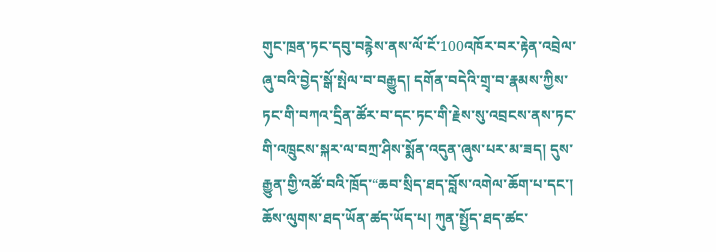གུང་ཁྲན་ཏང་དབུ་བརྙེས་ནས་ལོ་ངོ་100འཁོར་བར་རྟེན་འབྲེལ་ཞུ་བའི་བྱེད་སྒོ་སྤེལ་བ་བརྒྱུད། དགོན་བདེའི་གྲྭ་བ་རྣམས་ཀྱིས་ཏང་གི་བཀའ་དྲིན་ཚོར་བ་དང་ཏང་གི་རྗེས་སུ་འབྲངས་ནས་ཏང་གི་འཁྲུངས་སྐར་ལ་བཀྲ་ཤིས་སྨོན་འདུན་ཞུས་པར་མ་ཟད། དུས་རྒྱུན་གྱི་འཚོ་བའི་ཁྲོད་“ཆབ་སྲིད་ཐད་བློས་འགེལ་ཆོག་པ་དང་། ཆོས་ལུགས་ཐད་ཡོན་ཚད་ཡོད་པ། ཀུན་སྤྱོད་ཐད་ཚང་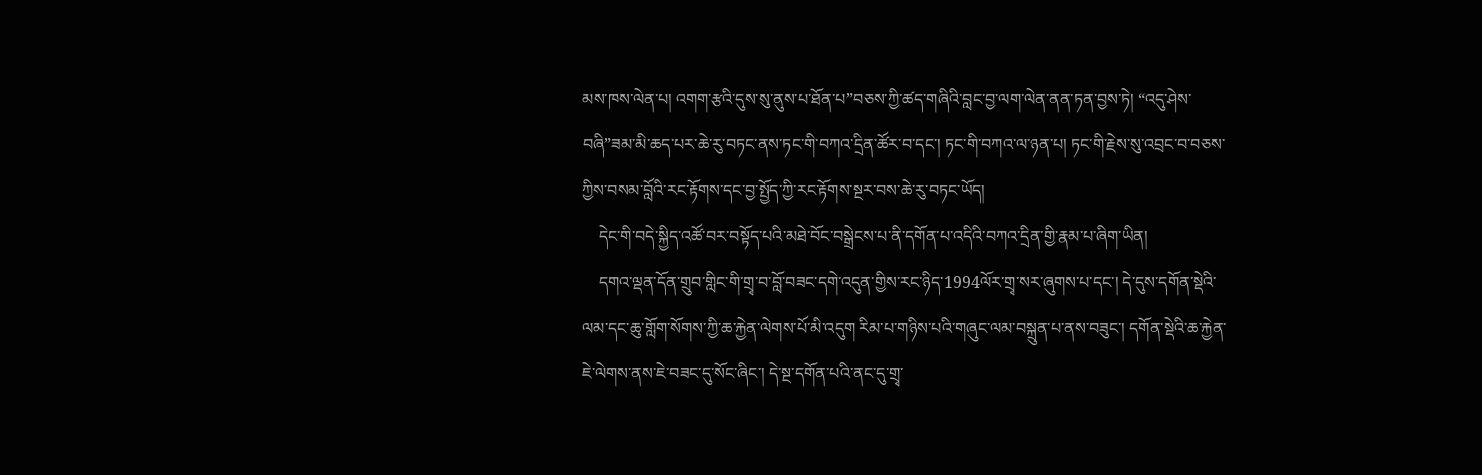མས་ཁས་ལེན་པ། འགག་རྩའི་དུས་སུ་ནུས་པ་ཐོན་པ”བཅས་ཀྱི་ཚད་གཞིའི་བླང་བྱ་ལག་ལེན་ནན་ཏན་བྱས་ཏེ། “འདུ་ཤེས་བཞི”ཟམ་མི་ཆད་པར་ཆེ་རུ་བཏང་ནས་ཏང་གི་བཀའ་དྲིན་ཚོར་བ་དང་། ཏང་གི་བཀའ་ལ་ཉན་པ། ཏང་གི་རྗེས་སུ་འབྲང་བ་བཅས་ཀྱིས་བསམ་བློའི་རང་རྟོགས་དང་བྱ་སྤྱོད་ཀྱི་རང་རྟོགས་སྔར་བས་ཆེ་རུ་བཏང་ཡོད།
    དེང་གི་བདེ་སྐྱིད་འཚོ་བར་བསྟོད་པའི་མཐེ་བོང་བསྒྲེངས་པ་ནི་དགོན་པ་འདིའི་བཀའ་དྲིན་གྱི་རྣམ་པ་ཞིག་ཡིན།
    དགའ་ལྡན་དོན་གྲུབ་གླིང་གི་གྲྭ་བ་བློ་བཟང་དགེ་འདུན་གྱིས་རང་ཉིད་1994ལོར་གྲྭ་སར་ཞུགས་པ་དང་། དེ་དུས་དགོན་སྡེའི་ལམ་དང་ཆུ་གློག་སོགས་ཀྱི་ཆ་རྐྱེན་ལེགས་པོ་མི་འདུག རིམ་པ་གཉིས་པའི་གཞུང་ལམ་བསྐྲུན་པ་ནས་བཟུང་། དགོན་སྡེའི་ཆ་རྐྱེན་ཇེ་ལེགས་ནས་ཇེ་བཟང་དུ་སོང་ཞིང་། དེ་སྔ་དགོན་པའི་ནང་དུ་གྲྭ་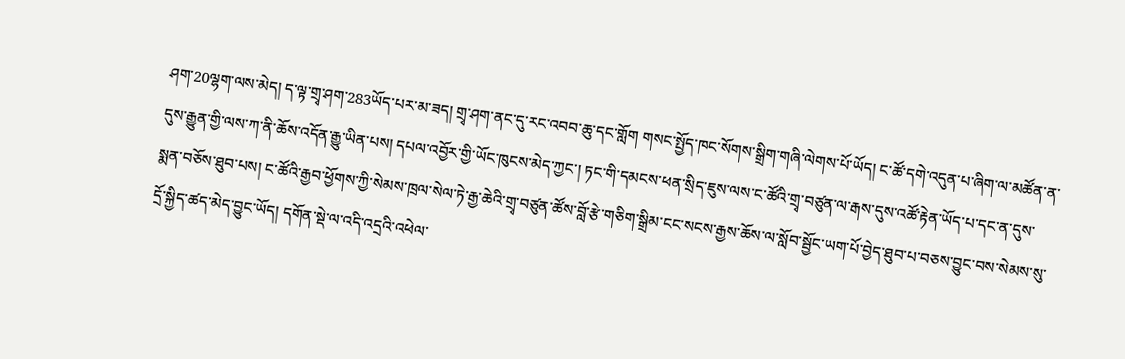ཤག་20ལྷག་ལས་མེད། ད་ལྟ་གྲྭ་ཤག་283ཡོད་པར་མ་ཟད། གྲྭ་ཤག་ནང་དུ་རང་འབབ་ཆུ་དང་གློག གསང་སྤྱོད་ཁང་སོགས་སྒྲིག་གཞི་ལེགས་པོ་ཡོད། ང་ཚོ་དགེ་འདུན་པ་ཞིག་ལ་མཚོན་ན་དུས་རྒྱུན་གྱི་ལས་ཀ་ནི་ཆོས་འདོན་རྒྱུ་ཡིན་པས། དཔལ་འབྱོར་གྱི་ཡོང་ཁུངས་མེད་ཀྱང་། ཏང་གི་དམངས་ཕན་སྲིད་ཇུས་ལས་ང་ཚོའི་གྲྭ་བཙུན་ལ་རྒས་དུས་འཚོ་རྟེན་ཡོད་པ་དང་ན་དུས་སྨན་བཅོས་ཐུབ་པས། ང་ཚོའི་རྒྱབ་ཕྱོགས་ཀྱི་སེམས་ཁྲལ་སེལ་ཏེ་རྒྱ་ཆེའི་གྲྭ་བཙུན་ཚོས་བློ་རྩེ་གཅིག་སྒྲིམ་ངང་སངས་རྒྱས་ཆོས་ལ་སློབ་སྦྱོང་ཡག་པོ་བྱེད་ཐུབ་པ་བཅས་བྱུང་བས་སེམས་སུ་དྲོ་སྐྱིད་ཚད་མེད་བྱུང་ཡོད། དགོན་སྡེ་ལ་འདི་འདྲའི་འཕེལ་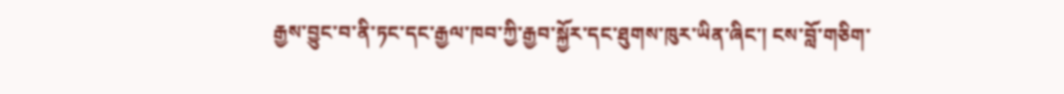རྒྱས་བྱུང་བ་ནི་ཏང་དང་རྒྱལ་ཁབ་ཀྱི་རྒྱབ་སྐྱོར་དང་ཐུགས་ཁུར་ཡིན་ཞིང་། ངས་བློ་གཅིག་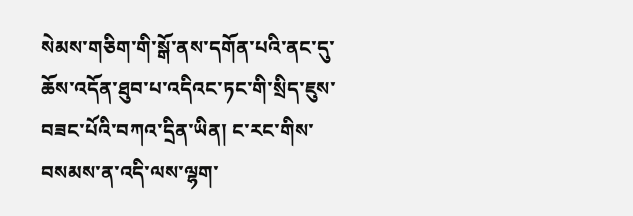སེམས་གཅིག་གི་སྒོ་ནས་དགོན་པའི་ནང་དུ་ཆོས་འདོན་ཐུབ་པ་འདིའང་ཏང་གི་སྲིད་ཇུས་བཟང་པོའི་བཀའ་དྲིན་ཡིན། ང་རང་གིས་བསམས་ན་འདི་ལས་ལྷག་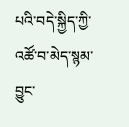པའི་བདེ་སྐྱིད་ཀྱི་འཚོ་བ་མེད་སྙམ་བྱུང་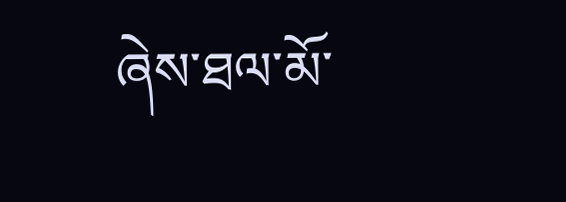ཞེས་ཐལ་མོ་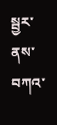སྦྱར་ནས་བཀའ་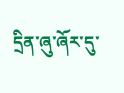དྲིན་ཞུ་ཞོར་དུ་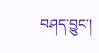བཤད་བྱུང་།